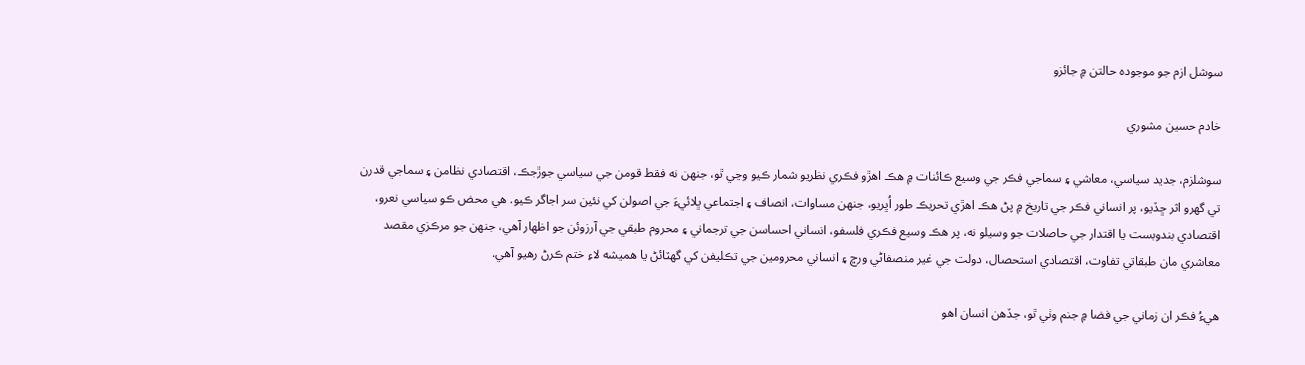سوشل ازم جو موجوده حالتن ۾ جائزو

خادم حسين مشوري

سوشلزم، جديد سياسي، معاشي ۽ سماجي فڪر جي وسيع ڪائنات ۾ هڪ اهڙو فڪري نظريو شمار ڪيو وڃي ٿو، جنهن نه فقط قومن جي سياسي جوڙجڪ، اقتصادي نظامن ۽ سماجي قدرن تي گهرو اثر ڇڏيو، پر انساني فڪر جي تاريخ ۾ پڻ هڪ اهڙي تحريڪ طور اُڀريو، جنهن مساوات، انصاف ۽ اجتماعي ڀلائيءَ جي اصولن کي نئين سر اجاگر ڪيو. هي محض ڪو سياسي نعرو، اقتصادي بندوبست يا اقتدار جي حاصلات جو وسيلو نه، پر هڪ وسيع فڪري فلسفو، انساني احساسن جي ترجماني ۽ محروم طبقي جي آرزوئن جو اظهار آهي، جنهن جو مرڪزي مقصد معاشري مان طبقاتي تفاوت، اقتصادي استحصال، دولت جي غير منصفاڻي ورڇ ۽ انساني محرومين جي تڪليفن کي گهٽائڻ يا هميشه لاءِ ختم ڪرڻ رهيو آهي.

هيءُ فڪر ان زماني جي فضا ۾ جنم وٺي ٿو، جڏهن انسان اهو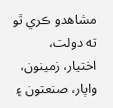مشاهدو ڪري ٿو ته دولت، اختيار، زمينون، واپار، صنعتون ۽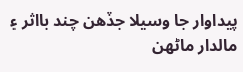پيداوار جا وسيلا جڏهن چند بااثر ۽ مالدار ماڻهن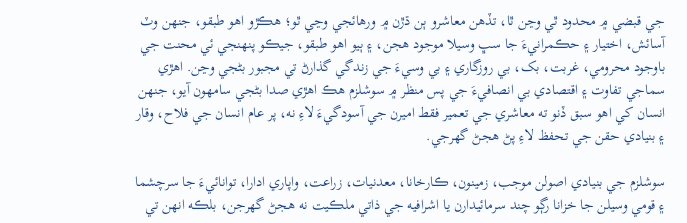جي قبضي ۾ محدود ٿي وڃن ٿا، تڏهن معاشرو ٻن ڌڙن ۾ ورهائجي وڃي ٿو؛ هڪڙو اهو طبقو، جنهن وٽ آسائش، اختيار ۽ حڪمرانيءَ جا سڀ وسيلا موجود هجن، ۽ ٻيو اهو طبقو، جيڪو پنهنجي ئي محنت جي باوجود محرومي، غربت، بک، بي روزگاري ۽ بي وسيءَ جي زندگي گذارڻ تي مجبور بڻجي وڃن. اهڙي سماجي تفاوت ۽ اقتصادي بي انصافيءَ جي پس منظر ۾ سوشلزم هڪ اهڙي صدا بڻجي سامهون آيو، جنهن انسان کي اهو سبق ڏنو ته معاشري جي تعمير فقط اميرن جي آسودگيءَ لاءِ نه، پر عام انسان جي فلاح، وقار ۽ بنيادي حقن جي تحفظ لاءِ پڻ هجڻ گهرجي.

سوشلزم جي بنيادي اصولن موجب، زمينون، ڪارخانا، معدنيات، زراعت، واپاري ادارا، توانائيءَ جا سرچشما ۽ قومي وسيلن جا خزانا رڳو چند سرمائيدارن يا اشرافيه جي ذاتي ملڪيت نه هجڻ گهرجن، بلڪه انهن تي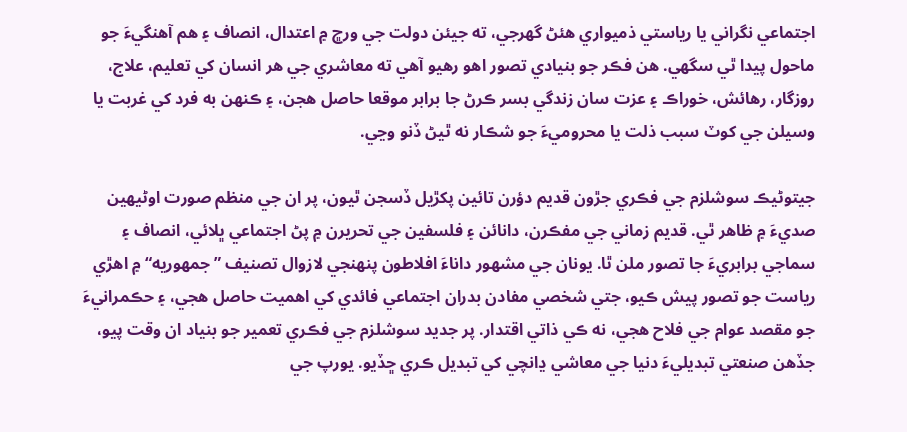اجتماعي نگراني يا رياستي ذميواري هئڻ گهرجي، ته جيئن دولت جي ورڇ ۾ اعتدال، انصاف ۽ هم آهنگيءَ جو ماحول پيدا ٿي سگهي. هن فڪر جو بنيادي تصور اهو رهيو آهي ته معاشري جي هر انسان کي تعليم، علاج، روزگار، رهائش، خوراڪ ۽ عزت سان زندگي بسر ڪرڻ جا برابر موقعا حاصل هجن، ۽ ڪنهن به فرد کي غربت يا وسيلن جي کوٽ سبب ذلت يا محروميءَ جو شڪار نه ٿيڻ ڏنو وڃي.

جيتوڻيڪ سوشلزم جي فڪري جڙون قديم دؤرن تائين پکڙيل ڏسجن ٿيون، پر ان جي منظم صورت اوڻيهين صديءَ ۾ ظاهر ٿي. قديم زماني جي مفڪرن، دانائن ۽ فلسفين جي تحريرن ۾ پڻ اجتماعي ڀلائي، انصاف ۽ سماجي برابريءَ جا تصور ملن ٿا. يونان جي مشهور داناءَ افلاطون پنهنجي لازوال تصنيف ”جمهوريه“ ۾ اهڙي رياست جو تصور پيش ڪيو، جتي شخصي مفادن بدران اجتماعي فائدي کي اهميت حاصل هجي، ۽ حڪمرانيءَ جو مقصد عوام جي فلاح هجي، نه ڪي ذاتي اقتدار. پر جديد سوشلزم جي فڪري تعمير جو بنياد ان وقت پيو، جڏهن صنعتي تبديليءَ دنيا جي معاشي ڍانچي کي تبديل ڪري ڇڏيو. يورپ جي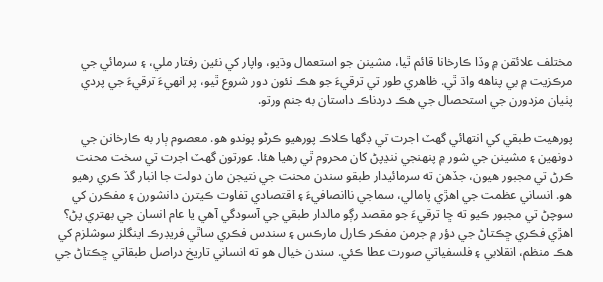مختلف علائقن ۾ وڏا ڪارخانا قائم ٿيا، مشينن جو استعمال وڌيو، واپار کي نئين رفتار ملي، ۽ سرمائي جي مرڪزيت ۾ بي پناهه واڌ ٿي. ظاهري طور تي ترقيءَ جو هڪ نئون دور شروع ٿيو، پر انهيءَ ترقيءَ جي پردي پٺيان مزدورن جي استحصال جي هڪ دردناڪ داستان به جنم ورتو.

پورهيت طبقي کي انتهائي گهٽ اجرت تي ڊگها ڪلاڪ پورهيو ڪرڻو پوندو هو. معصوم ٻار به ڪارخانن جي دونهين ۽ مشينن جي شور ۾ پنهنجي ننڍپڻ کان محروم ٿي رهيا هئا. عورتون گهٽ اجرت تي سخت محنت ڪرڻ تي مجبور هيون، جڏهن ته سرمائيدار طبقو سندن محنت جي نتيجن مان دولت جا انبار گڏ ڪري رهيو هو. انساني عظمت جي اهڙي پامالي، سماجي ناانصافيءَ ۽ اقتصادي تفاوت ڪيترن دانشورن ۽ مفڪرن کي سوچڻ تي مجبور ڪيو ته ڇا ترقيءَ جو مقصد رڳو مالدار طبقي جي آسودگي آهي يا عام انسان جي بهتري پڻ؟ اهڙي فڪري ڇڪتاڻ جي دؤر ۾ جرمن مفڪر ڪارل مارڪس ۽ سندس فڪري ساٿي فريڊرڪ اينگلز سوشلزم کي هڪ منظم، انقلابي ۽ فلسفياتي صورت عطا ڪئي. سندن خيال هو ته انساني تاريخ دراصل طبقاتي ڇڪتاڻ جي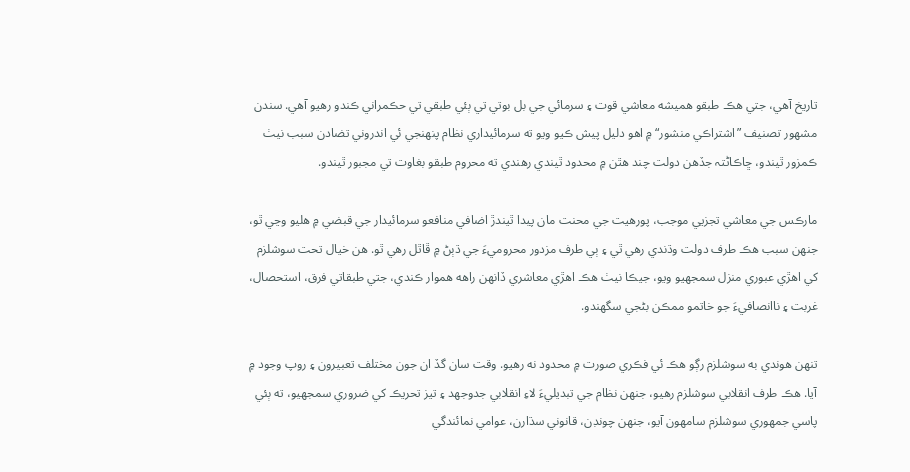تاريخ آهي، جتي هڪ طبقو هميشه معاشي قوت ۽ سرمائي جي بل بوتي تي ٻئي طبقي تي حڪمراني ڪندو رهيو آهي. سندن مشهور تصنيف ”اشتراڪي منشور“ ۾ اهو دليل پيش ڪيو ويو ته سرمائيداري نظام پنهنجي ئي اندروني تضادن سبب نيٺ ڪمزور ٿيندو، ڇاڪاڻتہ جڏهن دولت چند هٿن ۾ محدود ٿيندي رهندي ته محروم طبقو بغاوت تي مجبور ٿيندو.

مارڪس جي معاشي تجزيي موجب، پورهيت جي محنت مان پيدا ٿيندڙ اضافي منافعو سرمائيدار جي قبضي ۾ هليو وڃي ٿو، جنهن سبب هڪ طرف دولت وڌندي رهي ٿي ۽ ٻي طرف مزدور محروميءَ جي ڌٻڻ ۾ ڦاٿل رهي ٿو. هن خيال تحت سوشلزم کي اهڙي عبوري منزل سمجهيو ويو، جيڪا نيٺ هڪ اهڙي معاشري ڏانهن راهه هموار ڪندي، جتي طبقاتي فرق، استحصال، غربت ۽ ناانصافيءَ جو خاتمو ممڪن بڻجي سگهندو.

تنهن هوندي به سوشلزم رڳو هڪ ئي فڪري صورت ۾ محدود نه رهيو. وقت سان گڏ ان جون مختلف تعبيرون ۽ روپ وجود ۾ آيا. هڪ طرف انقلابي سوشلزم رهيو، جنهن نظام جي تبديليءَ لاءِ انقلابي جدوجهد ۽ تيز تحريڪ کي ضروري سمجهيو، ته ٻئي پاسي جمهوري سوشلزم سامهون آيو، جنهن چونڊن، قانوني سڌارن، عوامي نمائندگي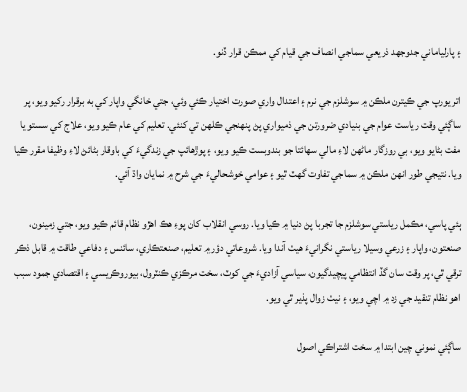۽ پارلياماني جدوجهد ذريعي سماجي انصاف جي قيام کي ممڪن قرار ڏنو.

اتر يورپ جي ڪيترن ملڪن ۾ سوشلزم جي نرم ۽ اعتدال واري صورت اختيار ڪئي وئي، جتي خانگي واپار کي به برقرار رکيو ويو، پر ساڳئي وقت رياست عوام جي بنيادي ضرورتن جي ذميواري پڻ پنهنجي ڪلهن تي کنئي. تعليم کي عام ڪيو ويو، علاج کي سستو يا مفت بڻايو ويو، بي روزگار ماڻهن لاءِ مالي سهائتا جو بندوبست ڪيو ويو، ۽ پوڙهائپ جي زندگيءَ کي باوقار بڻائڻ لاءِ وظيفا مقرر ڪيا ويا. نتيجي طور انهن ملڪن ۾ سماجي تفاوت گهٽ ٿيو ۽ عوامي خوشحاليءَ جي شرح ۾ نمايان واڌ آئي.

ٻئي پاسي، مڪمل رياستي سوشلزم جا تجربا پڻ دنيا ۾ ڪيا ويا. روسي انقلاب کان پوءِ هڪ اهڙو نظام قائم ڪيو ويو، جتي زمينون، صنعتون، واپار ۽ زرعي وسيلا رياستي نگرانيءَ هيٺ آندا ويا. شروعاتي دؤر ۾ تعليم، صنعتڪاري، سائنس ۽ دفاعي طاقت ۾ قابل ذڪر ترقي ٿي، پر وقت سان گڏ انتظامي پيچيدگيون، سياسي آزاديءَ جي کوٽ، سخت مرڪزي ڪنٽرول، بيوروڪريسي ۽ اقتصادي جمود سبب اهو نظام تنقيد جي زد ۾ اچي ويو، ۽ نيٺ زوال پذير ٿي ويو.

ساڳئي نموني چين ابتدا ۾ سخت اشتراڪي اصول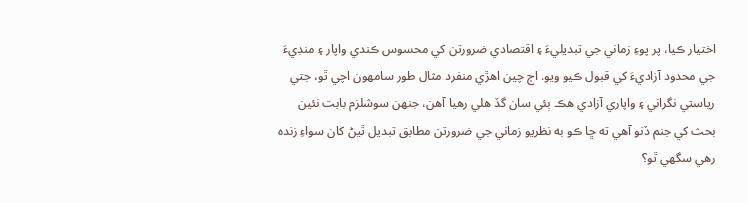اختيار ڪيا، پر پوءِ زماني جي تبديليءَ ۽ اقتصادي ضرورتن کي محسوس ڪندي واپار ۽ منڊيءَ جي محدود آزاديءَ کي قبول ڪيو ويو. اڄ چين اهڙي منفرد مثال طور سامهون اچي ٿو، جتي رياستي نگراني ۽ واپاري آزادي هڪ ٻئي سان گڏ هلي رهيا آهن، جنهن سوشلزم بابت نئين بحث کي جنم ڏنو آهي ته ڇا ڪو به نظريو زماني جي ضرورتن مطابق تبديل ٿيڻ کان سواءِ زنده رهي سگهي ٿو؟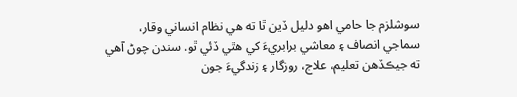سوشلزم جا حامي اهو دليل ڏين ٿا ته هي نظام انساني وقار، سماجي انصاف ۽ معاشي برابريءَ کي هٿي ڏئي ٿو. سندن چوڻ آهي ته جيڪڏهن تعليم، علاج، روزگار ۽ زندگيءَ جون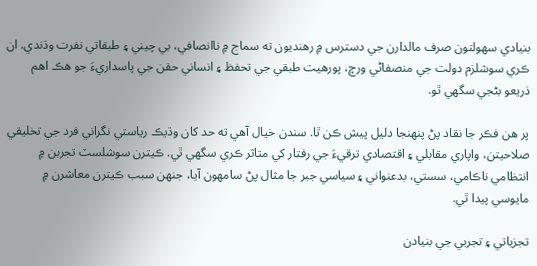بنيادي سهولتون صرف مالدارن جي دسترس ۾ رهنديون ته سماج ۾ ناانصافي، بي چيني ۽ طبقاتي نفرت وڌندي. ان ڪري سوشلزم دولت جي منصفاڻي ورڇ، پورهيت طبقي جي تحفظ ۽ انساني حقن جي پاسداريءَ جو هڪ اهم ذريعو بڻجي سگهي ٿو.

پر هن فڪر جا نقاد پڻ پنهنجا دليل پيش ڪن ٿا. سندن خيال آهي ته حد کان وڌيڪ رياستي نگراني فرد جي تخليقي صلاحيتن، واپاري مقابلي ۽ اقتصادي ترقيءَ جي رفتار کي متاثر ڪري سگهي ٿي. ڪيترن سوشلسٽ تجربن ۾ انتظامي ناڪامي، سستي، بدعنواني ۽ سياسي جبر جا مثال پڻ سامهون آيا، جنهن سبب ڪيترن معاشرن ۾ مايوسي پيدا ٿي.

تجزياتي ۽ تجربي جي بنيادن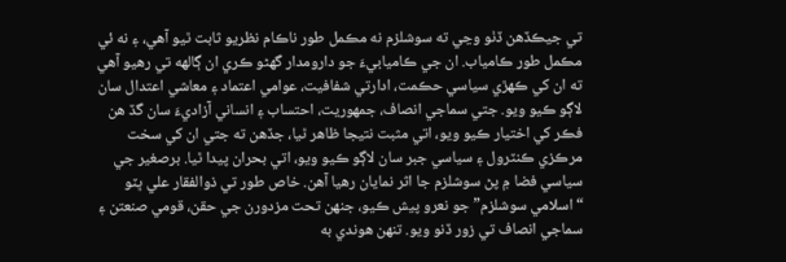تي جيڪڏهن ڏٺو وڃي ته سوشلزم نه مڪمل طور ناڪام نظريو ثابت ٿيو آهي، ۽ نه ئي مڪمل طور ڪامياب. ان جي ڪاميابيءَ جو دارومدار گهڻو ڪري ان ڳالهه تي رهيو آهي ته ان کي ڪهڙي سياسي حڪمت، ادارتي شفافيت، عوامي اعتماد ۽ معاشي اعتدال سان لاڳو ڪيو ويو. جتي سماجي انصاف، جمهوريت، احتساب ۽ انساني آزاديءَ سان گڏ هن فڪر کي اختيار ڪيو ويو، اتي مثبت نتيجا ظاهر ٿيا، جڏهن ته جتي ان کي سخت مرڪزي ڪنٽرول ۽ سياسي جبر سان لاڳو ڪيو ويو، اتي بحران پيدا ٿيا. برصغير جي سياسي فضا ۾ پڻ سوشلزم جا اثر نمايان رهيا آهن. خاص طور تي ذوالفقار علي ڀٽو “اسلامي سوشلزم” جو نعرو پيش ڪيو، جنهن تحت مزدورن جي حقن، قومي صنعتن ۽ سماجي انصاف تي زور ڏنو ويو. تنهن هوندي به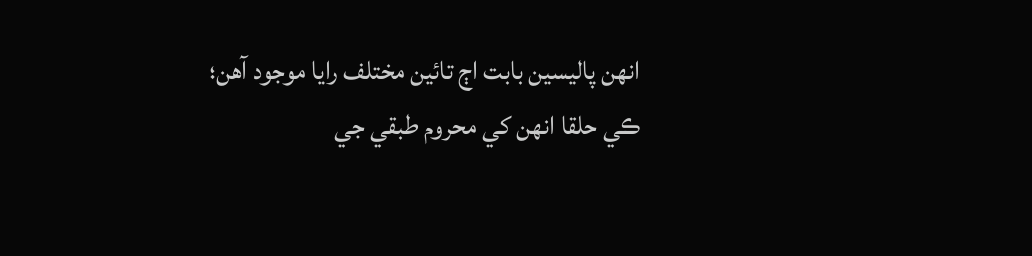انهن پاليسين بابت اڄ تائين مختلف رايا موجود آهن؛ ڪي حلقا انهن کي محروم طبقي جي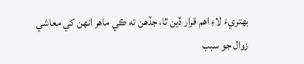بهتريءَ لاءِ اهم قرار ڏين ٿا، جڏهن ته ڪي ماهر انهن کي معاشي زوال جو سبب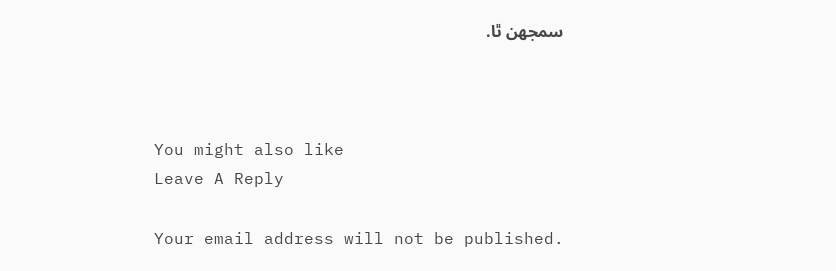سمجهن ٿا.



You might also like
Leave A Reply

Your email address will not be published.